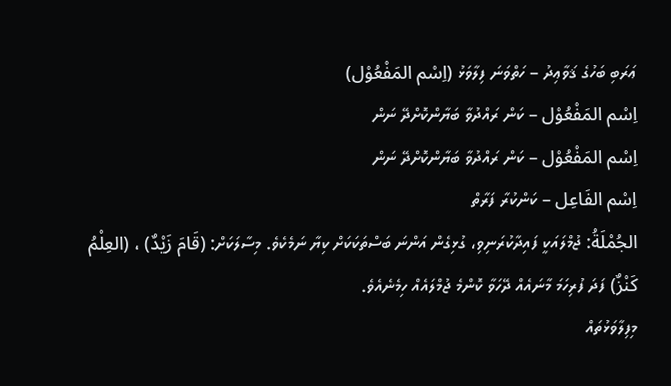ޢަރަބި ބަހުގެ ޤަވާޢިދު – ހަތްވަނަ ފިލާވަޅު (اِسْم المَفْعُوْل)
اِسْم المَفْعُوْل – ކަން ރައްދުވާ ބަޔާންކޮށްދޭ ނަން
اِسْم المَفْعُوْل – ކަން ރައްދުވާ ބަޔާންކޮށްދޭ ނަން
اِسْم الفَاعِل – ކަންކުރާ ފަރާތް
الجُمْلَةُ: ޖުމްލައަކީ ފައިދާކުރަނިވި، ގުޅިގެން އަންނަ ބަސްތަކަކަށް ކިޔާ ނަމެކެވެ. މިސާލަކަށް: (قَامَ زَيْدٌ) ، (العِلْمُ كَنْزٌ) ފަދަ ފުރިހަމަ މާނައެއް ދޭހަވާ ކޮންމެ ޖުމްލައެއް ހިމެނެއެވެ.
މިފިލާވަޅުތައް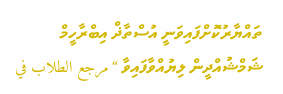ތައްޔާރުކޮށްފައިވަނީ އުސްތާޛް އިބްރާހީމް ޝަމްޝުއްދީން ލިޔުއްވާފައިވާ “مرجع الطلاب في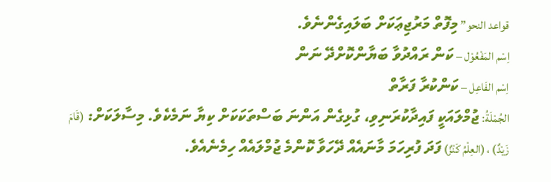قواعد النحو” މިފޮތް މަރުޖިޢަކަށް ބަލައިގެންނެވެ.
اِسْم المَفْعُوْل – ކަން ރައްދުވާ ބަޔާންކޮށްދޭ ނަން
اِسْم الفَاعِل – ކަންކުރާ ފަރާތް
الجُمْلَةُ: ޖުމްލައަކީ ފައިދާކުރަނިވި، ގުޅިގެން އަންނަ ބަސްތަކަކަށް ކިޔާ ނަމެކެވެ. މިސާލަކަށް: (قَامَ زَيْدٌ) ، (العِلْمُ كَنْزٌ) ފަދަ ފުރިހަމަ މާނައެއް ދޭހަވާ ކޮންމެ ޖުމްލައެއް ހިމެނެއެވެ.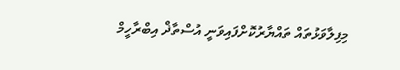މިފިލާވަޅުތައް ތައްޔާރުކޮށްފައިވަނީ އުސްތާޛް އިބްރާހީމް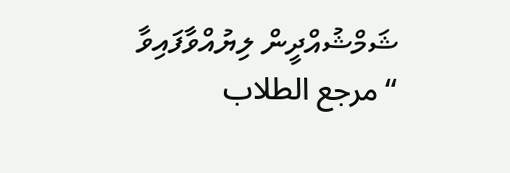ޝަމްޝުއްދީން ލިޔުއްވާފައިވާ “مرجع الطلاب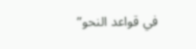في قواعد النحو”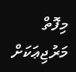މިފޮތް މަރުޖިޢަކަށް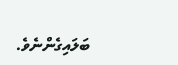ބަލައިގެންނެވެ.